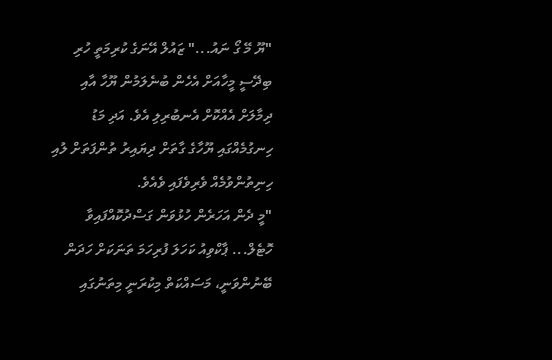"ޔޫ މޭ ގޯ ނައު..." ޒައުލް އޭނަގެ ކުރިމަތީ ހުރި ބިދޭސީ މީހާއަށް އެހެން ބުނެލަމުން ޔޫހާ އާއި ދިމާލަށް އެއްކޮށް އެނބުރިލި އެވެ. އަދި މަޑު ހިނގުމެއްގައި ޔޫހާގެ ގާތަށް ދިޔައިރު ތުންފަތަށް ލުއި ހިނިތުންވުމެއް ވެރިވެފައި ވެއެވެ.
"މީ ދެން އަހަރެން ހުޅުވަން ގަސްދުކޮއްފައިވާ ހޮޓެލް... ޕާކްވިއު ކަހަލަ ފުރިހަމަ ތަނަކަށް ހަދަން ބޭނުންވަނީ، މަސައްކަތް މިކުރަނީ މިތަނުގައި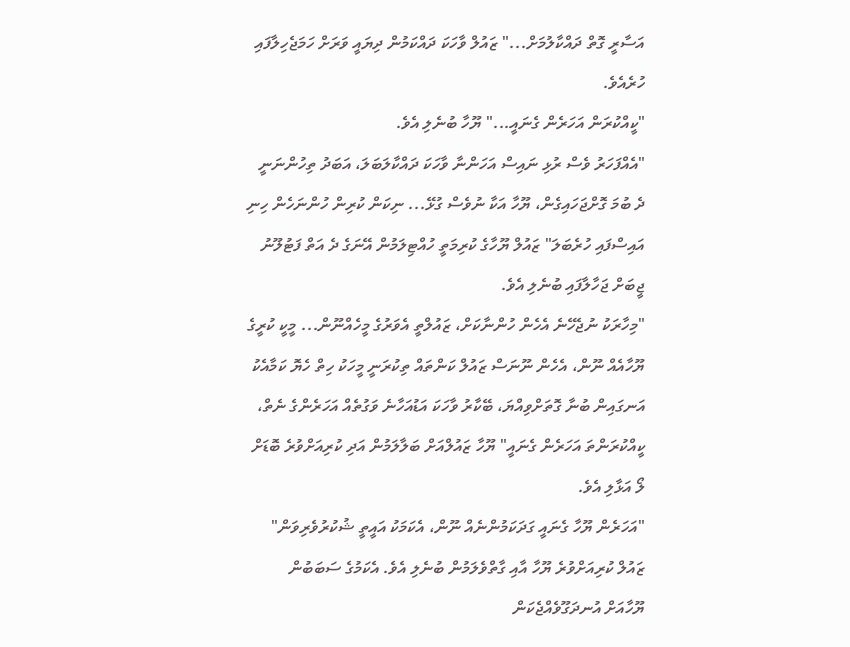އަސާރީ ގޮތް ދައްކާލުމަށް..." ޒައުލް ވާހަކަ ދައްކަމުން ދިޔައީ ވަރަށް ހަމަޖެހިލާފައި ހުރެއެވެ.
"ކީއްކުރަން އަހަރެން ގެނައީ..." ޔޫހާ ބުނެލި އެވެ.
"އެއްފަހަރު ވެސް ރުޅި ނައިސް އަހަންނާ ވާހަކަ ދައްކާލަބަލަ، އަބަދު ތިހުންނަނީ ދެ ބުމަ ގޮށްޖަހައިގެން، ޔޫހާ އަކާ ނުވެސް ގުޅޭ... ނިކަން ކުރިން ހުންނަހެން ހިނި އައިސްފައި ހުރެބަލަ" ޒައުލް ޔޫހާގެ ކުރިމަތީ ހުއްޓިލަމުން އޭނަގެ ދެ އަތް ފަޓުލޫނު ޖީބަށް ޖަހާލާފައި ބުނެލި އެވެ.
"މިހާރަކު ނުޖެހޭނެ އެހެން ހުންނާކަށް، ޒައުލްތީ އެވަރުގެ މީހެއްނޫން... މީކީ ކުރީގެ ޔޫހާއެއް ނޫން، އެހެން ނޫނަސް ޒައުލް ކަންތައް ތިކުރަނީ މީހަކު ހިތް ހެޔޮ ކަމާއެކު އަނގައިން ބުނާ ގޮތަށްވިއްޔަ، ބޭކާރު ވާހަކަ އަޑުއަހާނެ ވަގުތެއް އަހަރެންގެ ނެތް، ކީއްކުރަންތަ އަހަރެން ގެނައީ" ޔޫހާ ޒައުލްއަށް ބަލާލަމުން އަދި ކުރިއަށްވުރެ ބޮޑަށް ލޯ އަޅާލި އެވެ.
"އަހަރެން ޔޫހާ ގެނައީ ގަދަކަމުންނެއް ނޫން، އެކަމަކު އައީތީ ޝުކުރުވެރިވަން" ޒައުލް ކުރިއަށްވުރެ ޔޫހާ އާއި ގާތްވެލަމުން ބުނެލި އެވެ. އެކަމުގެ ސަބަބުން ޔޫހާއަށް އުނދަގޫވެއްޖެކަން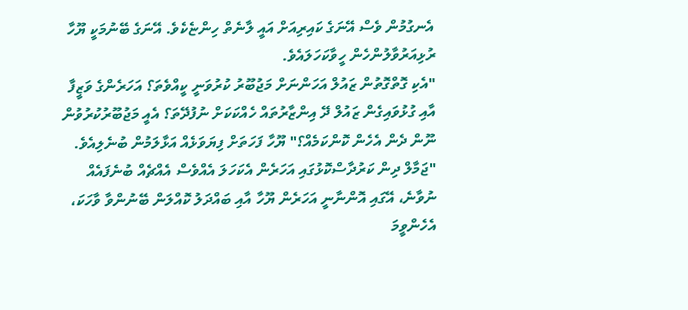އެނގުމުން ވެސް އޭނަގެ ކައިރިއަށް އައީ ލާނެތް ހިންޏެކެވެ. އޭނަގެ ބޭނުމަކީ ޔޫހާ ރުޅިއަރުވާލުންހެން ހީވާކަހަލައެވެ.
"އެކި ގޮތްގޮތުން ޒައުލް އަހަންނަށް މަޖުބޫރު ކުރުވަނީ ކީއްވެތަ؟ އަހަރެންގެ ވަޒީފާ އާއި ގުޅުވައިގެން ޒައުލް ދޭ އިންޒާރުތައް ހެއްކަކަށް ނުފުދޭތަ؟ އެއީ މަޖުބޫރުކުރުވުން ނޫން ދެން އެހެން ކޮންކަމެއް؟" ޔޫހާ ފަހަތަށް ފިޔަވަޅެއް އަޅާލަމުން ބުނެލިއެވެ.
"ޖަމާލް ދިން ކަރުދާސްކޮޅުގައި އަހަރެން އެކަހަލަ އެއްވެސް އެއްޗެއް ބުނެފައެއް ނުވާނެ، އޭގައި އޮންނާނީ އަހަރެން ޔޫހާ އާއި ބައްދަލު ކޮއްލަން ބޭނުންވާ ވާހަކަ، އެހެންވީމަ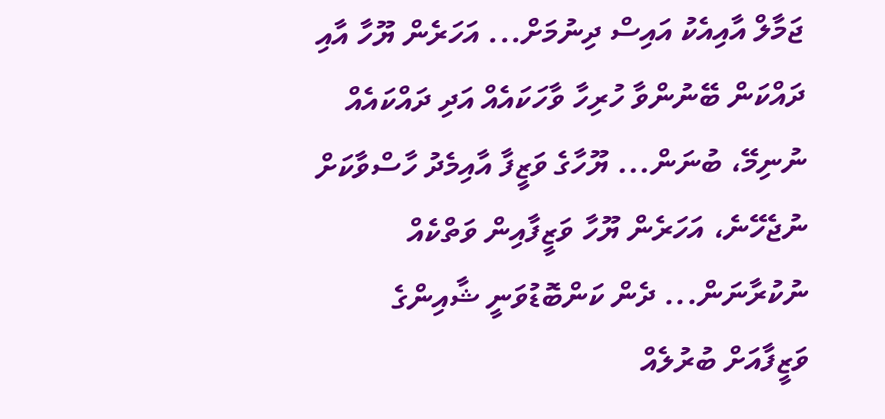ޖަމާލް އާއިއެކު އައިސް ދިނުމަށް... އަހަރެން ޔޫހާ އާއި ދައްކަން ބޭނުންވާ ހުރިހާ ވާހަކައެއް އަދި ދައްކައެއް ނުނިމޭ، ބުނަން... ޔޫހާގެ ވަޒީފާ އާއިމެދު ހާސްވާކަށް ނުޖެހޭނެ، އަހަރެން ޔޫހާ ވަޒީފާއިން ވަތްކެއް ނުކުރާނަން... ދެން ކަންބޮޑުވަނީ ޝާއިންގެ ވަޒީފާއަށް ބުރުލެއް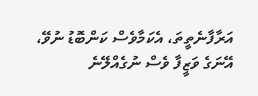އަރާފާނެތީތަ، އެކަމާވެސް ކަންބޮޑު ނުވޭ، އޭނަގެ ވަޒީފާ ވެސް ނުގެއްލޭނެ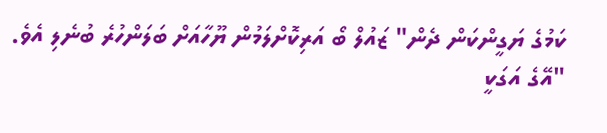ކަމުގެ ޔަގީންކަން ދެން" ޒައުލް ބޯ އަރިކޮށްލަމުން ޔޫހާއަށް ބަލަންހުރެ ބުނެލި އެވެ.
"އޭގެ އަގަކީ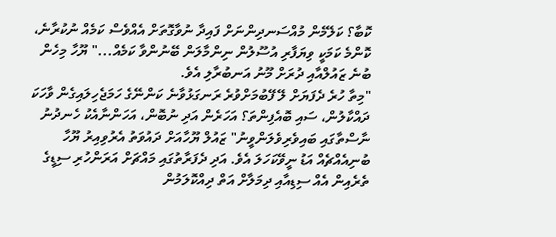ކޮބާ؟ ކަލޭމެން މުއްސަނދިންނަށް ފައިދާ ނުވާގޮތަށް އެއްވެސް ކަމެއް ނުކުރާނެ، ކޮންމެ ކަމަކީ ވިޔަފާރި އުސޫލުން ނިންމާލަން ބޭނުންވާ ކަމެއް..." ޔޫހާ މިހެން ބުނެ ޒައުލްއާއި ދުރަށް މޫނު އަނބުރާލި އެވެ.
"މިތާ ހުރެ ދެފަޔަށް ލޭ ފޭބުމަށްވުރެ ރަނގަޅުވާނެ ކަންނޭގެ ހަމަޖެހިލައިގެން ވާހަކަ ދައްކާލުން، ސައި ބޮއެފިންތަ؟ އަހަރެން އަދި ނުބޮން، އަހަންނާއެކު ހެނދުނު ނާސްތާގައި ބައިވެރިވެލަންވީނު" ޒައުލް ޔޫހާއަށް ދައުވަތު އެރުވިއިރު ޔޫހާ ބުނިއެއްޗެއް އަޑު ނީވޭކަހަލަ އެވެ. އަދި ދެފަރާތުގައި މައްޗަށް އަރަންހުރި ސިޑީގެ ތެރެއިން އެއް ސިޑިއާއި ދިމަލާށް އަތް ދިއްކޮލަމުން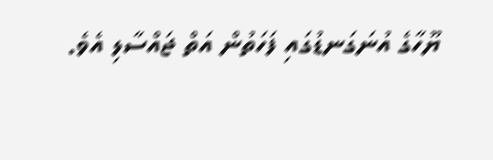ޔޫހާގެ އުނަގަނޑުގައި ފަހަތުން އަތް ޖައްސާލި އެވެ.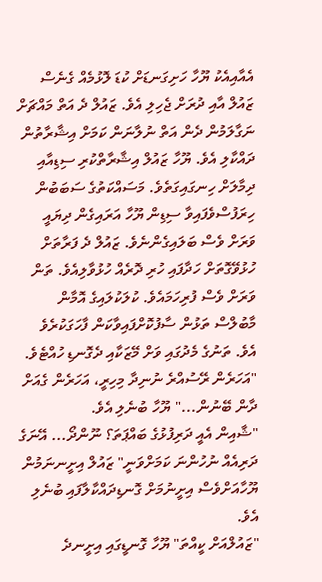އެއާއިއެކު ޔޫހާ ހަށިގަނޑަށް ކުޑަ ލޮޅުމެއް ގެނެސް ޒައުލް އާއި ދުރަށް ޖެހިލި އެވެ. ޒައުލް ދެ އަތް މައްޗަށް ނަގާލަމުން ދެން އަތް ނުލާނަން ކަމަށް އިޝާރާތުން ދައްކާލި އެވެ. ޔޫހާ ޒައުލް އިޝާރާތްކުރި ސިޑިއާއި ދިމާލަށް ހިނގައިގަތެވެ. މަސައްކަތުގެ ސަބަބުން ހިރަފުސްވެފައިވާ ސިޑިން ޔޫހާ އަރައިގެން ދިޔައީ ވަރަށް ވެސް ބަލައިގެންނެވެ. ޒައުލް ދެ ފަރާތަށް ހުޅުވޭގޮތަށް ހަދާފައި ހުރި ދޮރެއް ހުޅުވާލިއެވެ. ތަން ވަރަށް ވެސް ފުރިހަމައެވެ. ކުލަކުލައިގެ އޮމާން މާބުލްސް ތަޅުން ސާފުކޮށްފައިވާކަން ފާހަގަކުރެވެ އެވެ. ތަނުގެ މެދުގައި ވަށް މޭޒަކާއި ދެގޮނޑި ހުއްޓެވެ.
"އަހަރެން ރޭސުއްރެ ނުނިދާ މިހިރީ، އަހަރެން ގެއަށް ދާން ބޭނުން..." ޔޫހާ ބުނެލި އެވެ.
"ޝާއިން އެއީ ދަރިފުޅުގެ ބައްޕަތަ؟ ނޫންދޯ... އޭނަގެ ދަރިއެއް ނުހުންނަ ކަމަށްވަނީ" ޒައުލް އިށީނނަމުން ޔޫހާއަށްވެސް އިށީނުމަށް ގޮނޑިދައްކާލާފައި ބުނެލި އެވެ.
"ޒައުލްއަށް ކީއްތަ" ޔޫހާ ގޮނޑީގައި އިށީނދެ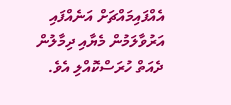އެއްފައިމައްޗަށް އަނެއްފައި އަރުވާލަމުން މެޔާއި ދިމާލުން ދެއަތް ހުރަސްކޮއްލި އެވެ.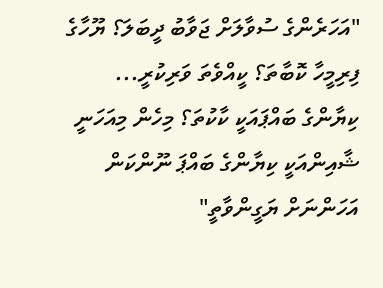"އަހަރެންގެ ސުވާލަށް ޖަވާބު ދީބަލަ؟ ޔޫހާގެ ފިރިމީހާ ކޮބާތަ؟ ކީއްވެތަ ވަރިކުރީ... ކިޔާންގެ ބައްޕައަކީ ކާކުތަ؟ މިހެން މިއަހަނީ ޝާއިންއަކީ ކިޔާންގެ ބައްޕަ ނޫންކަން އަހަންނަށް ޔަގީންވާތީ"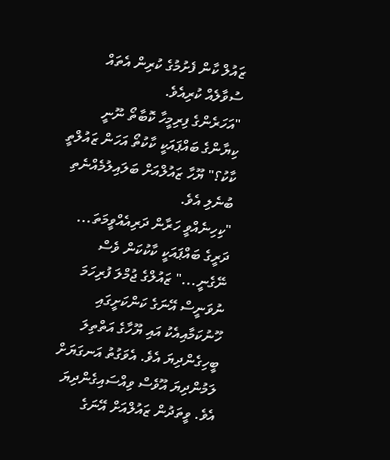ޒައުލް ކާން ފެށުމުގެ ކުރިން އެތައް ސުވާލެއް ކުރިއެވެ.
"އަހަރެންގެ ފިރިމީހާ ކޮބާތޯ ނޫނީ ކިޔާންގެ ބައްޕައަކީ ކާކުތޯ އަހަން ޒައުލްތީ ކާކު؟" ޔޫހާ ޒައުލްއަށް ބަލައިލުމެއްނެތި ބުނެލި އެވެ.
"ކިހިނެއްވީ ހަރާން ދަރިއެއްވީމަތަ... ދަރީގެ ބައްޕައަކީ ކާކުކަން ވެސް ނޭގެނީ..." ޒައުލްގެ ޖުމްލަ ފުރިހަމަ ނުވަނީސް އޭނަގެ ކަންކަށީގައި ހޫނުކަމާއިއެކު އައި ޔޫހާގެ އަތްތިލަ ބީހިގެންދިޔަ އެވެ. އެވަގުތު އަނގަޔަށް ލަމުންދިޔަ އޫވެސް ވިއްސައިގެންދިޔަ އެވެ. ވީތަދުން ޒައުލްއަށް އޭނަގެ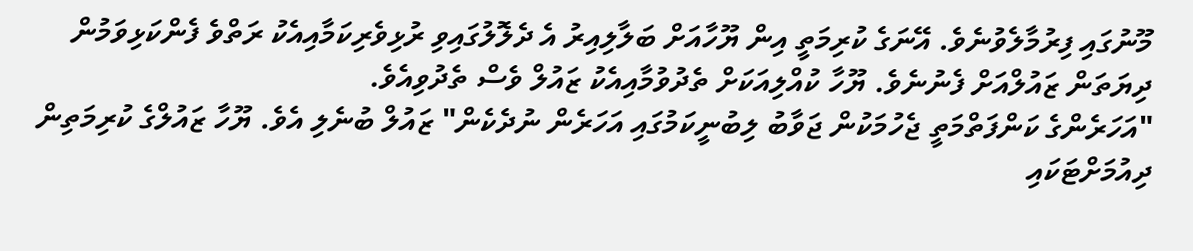މޫނުގައި ފިރުމާލެވުނެވެ. އޭނަގެ ކުރިމަތީ އިން ޔޫހާއަށް ބަލާލިއިރު އެ ދެލޮލުގައިވި ރުޅިވެރިކަމާއިއެކު ރަތްވެ ފެންކަޅިވަމުން ދިޔަތަން ޒައުލްއަށް ފެނުނެވެ. ޔޫހާ ކުއްލިއަކަށް ތެދުވުމާއިއެކު ޒައުލް ވެސް ތެދުވިއެވެ.
"އަހަރެންގެ ކަންފަތްމަތީ ޖެހުމަކުން ޖަވާބު ލިބުނީކަމުގައި އަހަރެން ނުދެކެން" ޒައުލް ބުނެލި އެވެ. ޔޫހާ ޒައުލްގެ ކުރިމަތިން ދިއުމަށްޓަކައި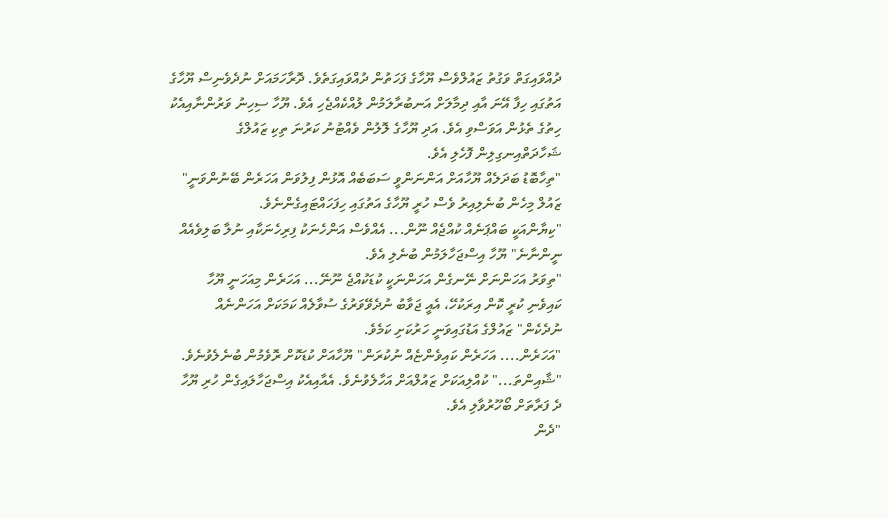ދުއްވައިގަތް ވަގުތު ޒައުލްވެސް ޔޫހާގެ ފަހަތުން ދުއްވައިގަތެވެ. ދޮރާހަމައަށް ނުދެވެނިސް ޔޫހާގެ އަތުގައި ހިފާ އޭނަ އާއި ދިމާލަށް އަނބުރާލަމުން ލުއްކެއްޖެހި އެވެ. ޔޫހާ ސިހިނު ވަރުންނާއިއެކު ހިތުގެ ތެޅުން އަވަސްވި އެވެ. އަދި ޔޫހާގެ ލޮލުން ވެއްޓުނު ކަރުނަ ތިކި ޒައުލްގެ ޝަހާދަތްއިނގިލިން ފޮހެލި އެވެ.
"ތިހާބޮޑު ބަދަލެއް ޔޫހާއަށް އަންނަންވީ ސަބަބެއް އޮޅުން ފިލުވަން އަހަރެން ބޭނުންވަނީ" ޒައުލް މިހެން ބުނެލިއިރު ވެސް ހުރީ ޔޫހާގެ އަތުގައި ހިފަހައްޓައިގެންނެވެ.
"ކިޔާންއަކީ ބައްޕަނެއް ކުއްޖެއް ނޫން... އެއްވެސް އަންހެނަކު ފިރިހެނަކާއި ނުލާ ބަލިވެއެއް ނީންނާނެ" ޔޫހާ އިސްޖަހާލަމުން ބުނެލި އެވެ.
"ތިވަރު އަހަންނަށް ނޭނގެން އަހަންނަކީ ކުޑަކުއްޖެ ނޫނޭ... އަހަރެން މިއަހަނީ ޔޫހާ ކައިވެނި ކުރީ ކޮން އިރަކުހޭ، އެއީ ޖަވާބު ނުދެވޭވަރުގެ ސުވާލެއް ކަމަކަށް އަހަންނެއް ނުދެކެން" ޒައުލްގެ އަޑުގައިވަނީ ހަރުކަށި ކަމެވެ.
"އަހަރެން.... އަހަރެން ކައިވެންޏެއް ނުކުރަން" ޔޫހާއަށް ކުޑަކޮށް ރޮވެމުން ބުނެލެވުނެވެ.
"ޝާއިންތަ..." ކުއްލިއަކަށް ޒައުލްއަށް އަހާލެވުނެވެ. އެއާއިއެކު އިސްޖަހާލައިގެން ހުރި ޔޫހާ ދެ ފަރާތަށް ބޯހޫރުވާލި އެވެ.
"ދެން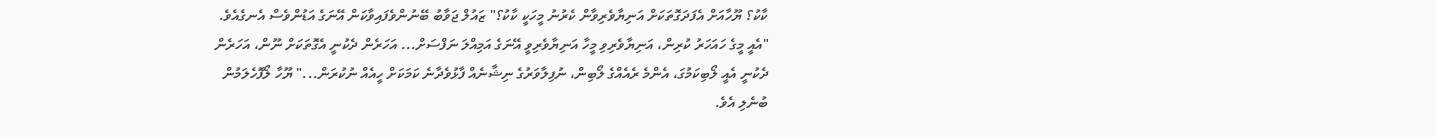ކާކު؟ ޔޫހާއަށް އެފަދަގޮތަކަށް އަނިޔާވެރިވާން ކެރުނު މީހަކީ ކާކު؟" ޒައުލް ޖަވާބު ބޭނުންވެފައިވާކަން އޭނަގެ އަޑުންވެސް އެނގެއެވެ.
"އެއީ މީގެ ހައަހަރު ކުރިން، އަނިޔާވެރިވި މީހާ އަނިޔާވެރިވީ އޭނަގެ އަމިއްލަ ނަފްސަށް... އަހަރެން ދެކުނީ އެގޮތަކަށް ނޫން، އަހަރެން ދެކުނީ އެއީ ލޯބިކަމުގަ، އެންމެ ރެއެއްގެ ލޯބިން، ނުފިލާވަރުގެ ނިޝާނެއް ފާޅުވެދާނެ ކަމަކަށް ހީއެއް ނުކުރަން..." ޔޫހާ ލޯފޮހެލަމުން ބުނެލި އެވެ.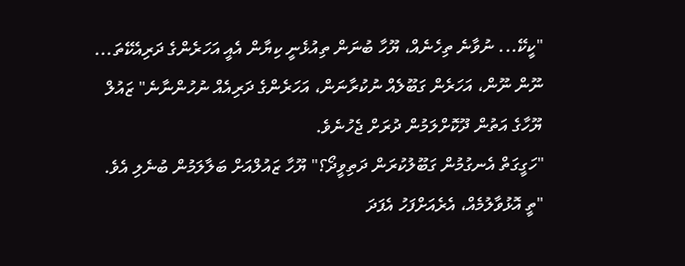"ކީކޭ... ނުވާނެ ތިހެނެއް، ޔޫހާ ބުނަން ތިއުޅެނީ ކިޔާން އެއީ އަހަރެންގެ ދަރިއެކޭތަ... ނޫން ނޫން، އަހަރެން ގަބޫލެއް ނުކުރާނަން، އަހަރެންގެ ދަރިއެއް ނުހުންނާނެ" ޒައުލް ޔޫހާގެ އަތުން ދޫކޮށްލަމުން ދުރަށް ޖެހުނެވެ.
"ހަގީގަތް އެނގުމުން ގަބޫލުކުރަން ދަތިވީދޯ؟" ޔޫހާ ޒައުލްއަށް ބަލާލަމުން ބުނެލި އެވެ.
"ތީ އޮޅުވާލުމެއް، އެރެއަށްފަހު އެފަދަ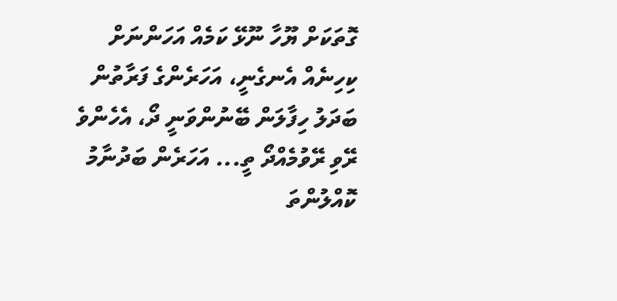ގޮތަކަށް ޔޫހާ ނޫޅޭ ކަމެއް އަހަންނަށް ކިހިނެއް އެނގެނީ، އަހަރެންގެ ފަރާތުން ބަދަލު ހިފާލަން ބޭނުންވަނީ ދޯ، އެހެންވެ ރޭވި ރޭވުމެއްދޯ ތީ... އަހަރެން ބަދުނާމު ކޮއްލުންތަ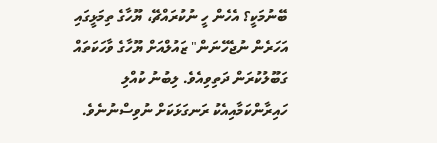ބޭނުމަކީ؟ އެހެން ހީ ނުކުރައްޗޭ، ޔޫހާގެ ތިމަޅީގައި އަހަރެން ނުޖެހޭނަން" ޒައުލްއަށް ޔޫހާގެ ވާހަކަތައް ގަބޫލުކުރަން ދަތިވިއެވެ. ލިބުނު ކުއްލި ހައިރާންކަމާއިއެކު ރަނގަޅަކަށް ނުވިސްނުނެވެ.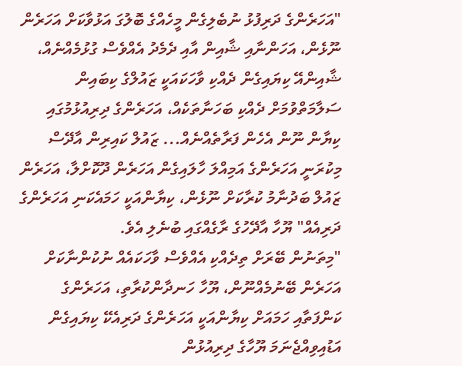"އަހަރެންގެ ދަރިފުޅު ނުބެލިގެން މީހެއްގެ ބޮލުގަ އަޅުވާކަށް އަހަރެން ނޫޅެން، އަހަންނާއި ޝާއިން އާއި ދެމެދު އެއްވެސް ގުޅުމެއްނެއް، ޝާއިންއޭ ކިޔައިގެން ދެއްކި ވާހަކައަކީ ޒައުލްގެ ކިބައިން ސަލާމަތްވުމަށް ދެއްކި ބަހަނާތަކެއް، އަހަރެންގެ ދިރިއުޅުމުގައި ކިޔާން ނޫން އެހެން ފަރާތެއްނެއް... ޒައުލް ކައިރިން އާދޭސް މިކުރަނީ އަހަރެންގެ އަމިއްލަ ހާލައިގެން އަހަރެން ދޫކޮށްލާ، އަހަރެން ޒައުލް ބަދުނާމު ކުރާކަށް ނޫޅެން، ކިޔާންއަކީ ހަމައެކަނި އަހަރެންގެ ދަރިއެއް" ޔޫހާ އާދޭހުގެ ރާގެއްގައި ބުނެލި އެވެ.
"މިތަނުން ބޭރަށް ތިދެއްކި އެއްވެސް ވާހަކައެއް ނުކުންނާކަށް އަހަރެން ބޭނުމެއްނޫން، ޔޫހާ ހަނދާންކުރާތި، އަހަރެންގެ ކަންފަތާއި ހަމައަށް ކިޔާންއަކީ އަހަރެންގެ ދަރިއެކޭ ކިޔައިގެން އަޑުއިވިއްޖެނަމަ ޔޫހާގެ ދިރިއުޅުން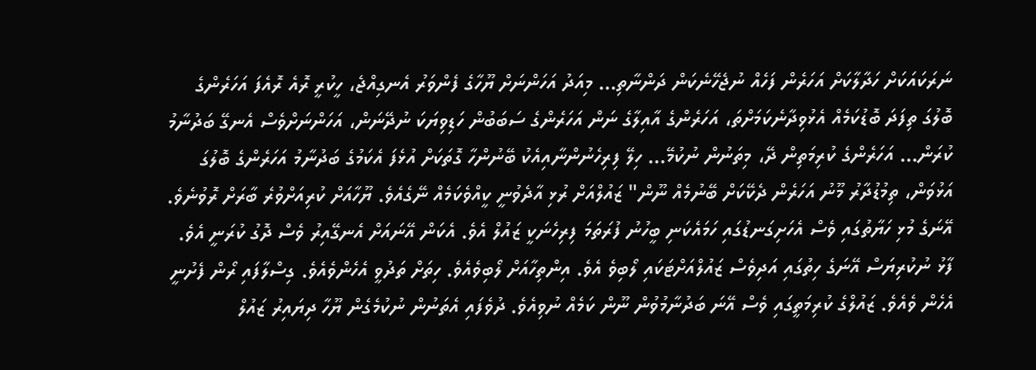ނަރަކައަކަށް ހަދާލާކަށް އަހަރެން ފަހެއް ނުޖެހޭނެކަން ދަންނާތި... މިއަދު އަހަންނަށް ޔޫހާގެ ފެންވަރު އެނގިއްޖެ، ހީކުރީ ރޮއެ ރޮއެފަ އަހަރެންގެ ބޮލުގަ ތިފަދަ ބޮޑުކަމެއް އެޅުވިދާނެކަމަށްތަ، އަހަރެންގެ އާއިލާގެ ނަން އަހަރެންގެ ސަބަބުން ހަޑިވިޔަކަ ނުދޭނަން، އަހަންނަށްވެސް އެނގޭ ބަދުނާމު ކުރަން... އަހަރެންގެ ކުރިމަތިން ދޭ، މިތަނުން ނުކުމޭ... ހިލޭ ފިރިހެނުންނާއިއެކު ބޭނުންހާ ގޮތަކަށް އުޅެފަ އެކަމުގެ ބަދުނާމު އަހަރެންގެ ބޮލުގަ އަޅުވަން، ތިމުޑުދާރު މޫނު އަހަރެން ދެކޭކަށް ބޭނުމެއް ނޫން" ޒައުލްއަށް ރުޅި އާދެވުނީ ކީއްވެކަމެއް ނޭގެއެވެ. ޔޫހާއަށް ކުރިއަށްވުރެ ބާރަށް ރޮވުނެވެ. އޭނަގެ މުޅި ހަޔާތުގައި ވެސް އެހަށިގަނޑުގައި ހަމައެކަނި ބީހުނު ފުރަތަމަ ފިރިހެނަކީ ޒައުލް އެވެ. އެކަން އޭނައަށް އެނގޭއިރު ވެސް ދޮގު ކުރަނީ އެވެ. ފާޅު ނުކުރިޔަސް އޭނަގެ ހިތުގައި އަދިވެސް ޒައުލްއަށްޓަކައި ލޯބިވެ އެވެ. އިންތިހާއަށް ލޯބިވެއެވެ. ހިތަށް ތަދުވީ އެހެންވެއެވެ. ގިސްލާފައި ރޯން ފެށުނީ އެހެން ވެއެވެ. ޒައުލްގެ ކުރިމަތީގައި ވެސް އޭނަ ބަދުނާމުވުން ނޫން ކަމެއް ނުވިއެވެ. ދުވެފައި އެތަނުން ނުކުމެގެން ޔޫހާ ދިޔައިރު ޒައުލް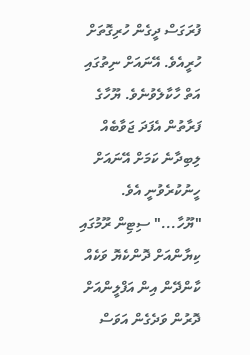ފުރަގަސް ދީގެން ހުރިގޮތަށް ހުރީއެވެ. އޭނައަށް ނިތުގައި އަތް ހާކާލެވުނެވެ. ޔޫހާގެ ފަރާތުން އެފަދަ ޖަވާބެއް ލިބިދާނެ ކަމަށް އޭނައަށް ހީނުކުރެވުނީ އެވެ.
"ޔޫހާ..." ސިޓިން ރޫމުގައި ކިޔާންއަށް ދޮންކެޔޮ ވަކެއް ކާންދޭން އިން އަފްލީންއަށް ދޮރުން ވަދެގެން އަވަސް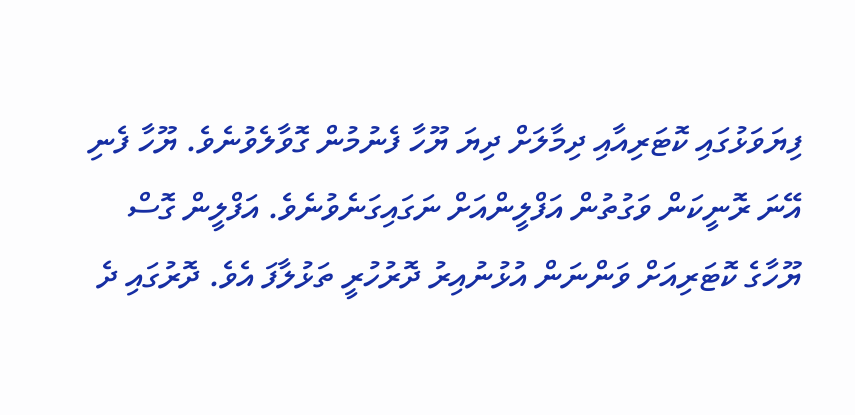ފިޔަވަޅުގައި ކޮޓަރިއާއި ދިމާލަށް ދިޔަ ޔޫހާ ފެނުމުން ގޮވާލެވުނެވެ. ޔޫހާ ފެނި އޭނަ ރޮނީކަން ވަގުތުން އަފްލީންއަށް ނަގައިގަނެވުނެވެ. އަފްލީން ގޮސް ޔޫހާގެ ކޮޓަރިއަށް ވަންނަން އުޅުނުއިރު ދޮރުހުރީ ތަޅުލާފަ އެވެ. ދޮރުގައި ދެ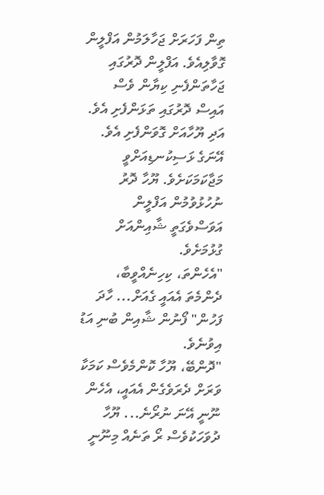ތިން ފަހަރަށް ޖަހާލަމުން އަފްލީން ގޮވާލިއެވެ. އަފްލީން ދޮރުގައި ޖަހާތަންފެނި ކިޔާން ވެސް އައިސް ދޮރުގައި ތަޅަންފެށި އެވެ. އަދި ޔޫހާއަށް ގޮވަންފެށި އެވެ. އޭނަގެ ޅަސިކުނޑިއަށްވީ މަޖާކަމަކަށެވެ. ޔޫހާ ދޮރު ނުހުޅުވުމުން އަފްލީން އަވަސްވެގަތީ ޝާއިންއަށް ގުޅުމަށެވެ.
"އެހެންތަ، ކިހިނެއްވީބާ، ދެންމެތަ އެއައީ ގެއަށް... ހާދަ ފަހުން" ފޯނުން ޝާއިން ބުނި އަޑު އިވުނެވެ.
"ދޮންބޭ، ޔޫހާ ކޮންމެވެސް ކަމަކާ ވަރަށް ދެރަވެގެން އެއައީ، އެހެން ނޫނީ އޭނަ ނުރޯނެ... ޔޫހާ ދުވަހަކުވެސް ރޯ ތަނެއް މިނޫނީ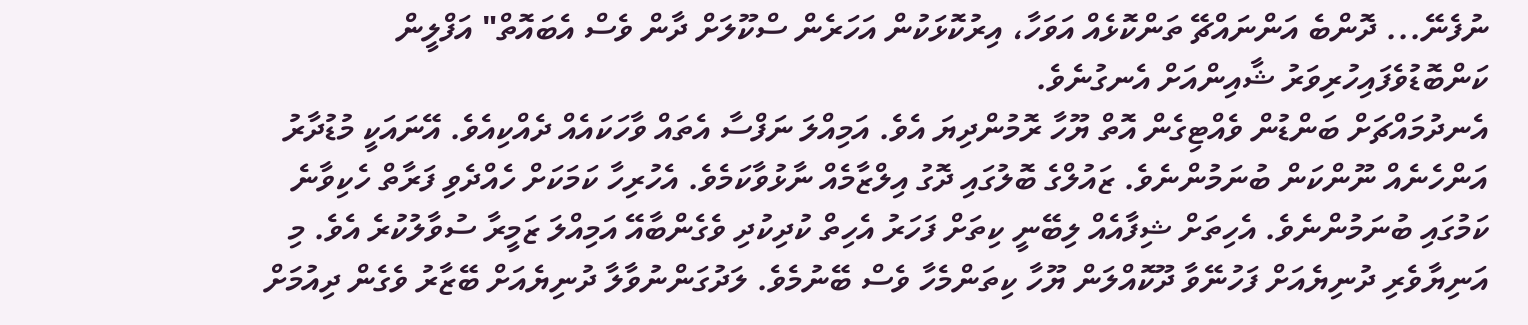ނުފެނޭ... ދޮންބެ އަންނައްޗޭ ތަންކޮޅެއް އަވަހާ، އިރުކޮޅަކުން އަހަރެން ސްކޫލަށް ދާން ވެސް އެބައޮތް" އަފްލީން ކަންބޮޑުވެފައިހުރިވަރު ޝާއިންއަށް އެނގުނެވެ.
އެނދުމައްޗަށް ބަންޑުން ވެއްޓިގެން އޮތް ޔޫހާ ރޮމުންދިޔަ އެވެ. އަމިއްލަ ނަފްސާ އެތައް ވާހަކައެއް ދެއްކިއެވެ. އޭނައަކީ މުޑުދާރު އަންހެނެއް ނޫންކަން ބުނަމުންނެވެ. ޒައުލްގެ ބޮލުގައި ދޮގު އިލްޒާމެއް ނާޅުވާކަމެވެ. އެހުރިހާ ކަމަކަށް ހެއްދެވި ފަރާތް ހެކިވާނެ ކަމުގައި ބުނަމުންނެވެ. އެހިތަށް ޝިފާއެއް ލިބޭނީ ކިތަށް ފަހަރު އެހިތް ކުދިކުދި ވެގެންބާއޭ އަމިއްލަ ޒަމީރާ ސުވާލުކުރެ އެވެ. މި އަނިޔާވެރި ދުނިޔެއަށް ފަހުނޭވާ ދޫކޮއްލަން ޔޫހާ ކިތަންމެހާ ވެސް ބޭނުމެވެ. ލަދުގަންނުވާލާ ދުނިޔެއަށް ބޭޒާރު ވެގެން ދިއުމަށް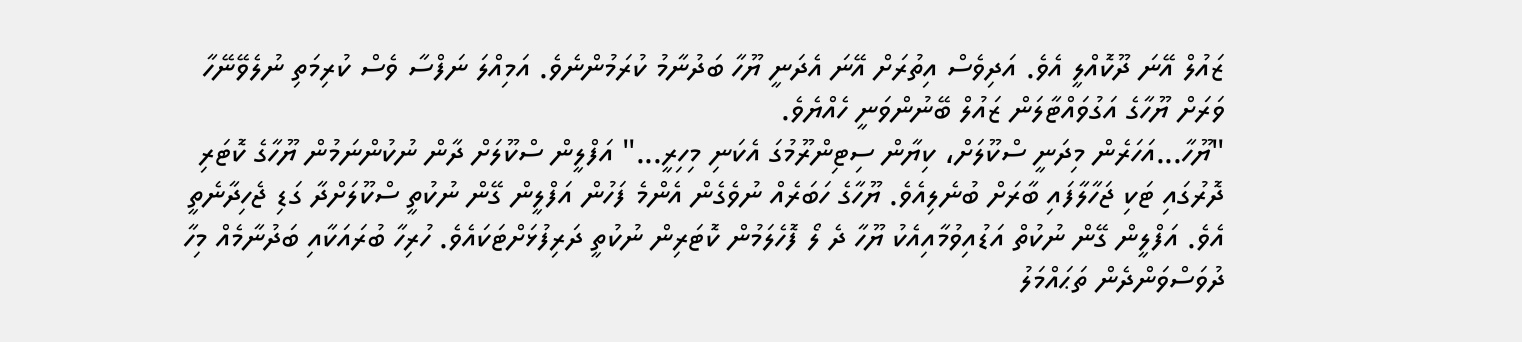ޒައުލް އޭނަ ދޫކޮއްލީ އެވެ. އަދިވެސް އިތުރަށް އޭނަ އެދަނީ ޔޫހާ ބަދުނާމު ކުރަމުންނެވެ. އަމިއްލަ ނަފްސާ ވެސް ކުރިމަތި ނުލެވޭނޭހާ ވަރަށް ޔޫހާގެ އަގުވައްޓާލަން ޒައުލް ބޭނުންވަނީ ހެއްޔެވެ.
"ޔޫހާ...އަހަރެން މިދަނީ ސްކޫލަށް، ކިޔާން ސިޓިންރޫމުގަ އެކަނި މިހިރީ..." އަފްލީން ސްކޫލަށް ދާން ނުކުންނަމުން ޔޫހާގެ ކޮޓަރި ދޮރުގައި ޓަކި ޖަހާލާފައި ބާރަށް ބުނެލިއެވެ. ޔޫހާގެ ހަބަރެއް ނުވެގެން އެންމެ ފަހުން އަފްލީން ގޭން ނުކުތީ ސްކޫލަށްދާ ގަޑި ޖެހިދާނެތީ އެވެ. އަފްލީން ގޭން ނުކުތް އަޑުއިވުމާއިއެކު ޔޫހާ ދެ ލޯ ފޮހެލަމުން ކޮޓަރިން ނުކުތީ ދަރިފުޅަށްޓަކައެވެ. ހުރިހާ ބުރައަކާއި ބަދުނާމެއް މިހާ ދުވަސްވަންދެން ތަޙައްމަލު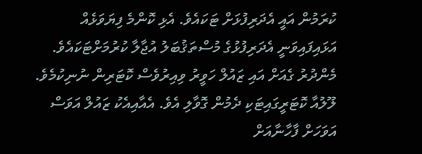ކުރަމުން އައީ އެދަރިފުޅަށް ޓަކައެވެ. އެޅި ކޮންމެ ފިޔަވަޅެއް އަޅައިފައިވަނީ އެދަރިފުޅުގެ މުސްތަޤުބަލު އުޖާލާ ކުރުމަށްޓަކައެވެ.
މެންދުރު ގެއަށް އައި ޒައުލް ހަވީރު ވިއިރުވެސް ކޮޓަރިން ނުނިކުމެވެ. ލޫލުއާ ކޮޓަރީގައިޓަކި ދެމުން ގޮވާލި އެވެ. އެއާއިއެކު ޒައުލް އަވަސް އަވަހަށް ފާހާނާއަށް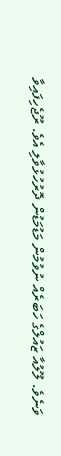ވަނެވެ. ލޫލުއާ ޒައުލްގެ ހަބަރެއް ނުވުމުން މަޑުމަޑުން ދޮރުހުޅުވާލި އެވެ. ރޫޖެހިފައިވާ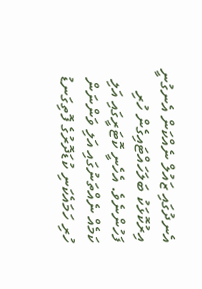އެނދުގައި ޒައުލް ނެއްކަން އެނގުނީ އިރުކޮޅަކު ބަލަހައްޓައިގެން ހުރި ފަހުންނެވެ. އެހެނީ ކޮޓަރީގައި އަލި ކަމެއް ނެއްތަނުގައި އަލި ވަންނަން ހުރި ހަމައެކަނި ކުޑަދޮރުގެ ފޮތިގަނޑު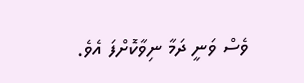ވެސް ވަނީ ދަމާ ނިވާކޮށްފަ އެވެ.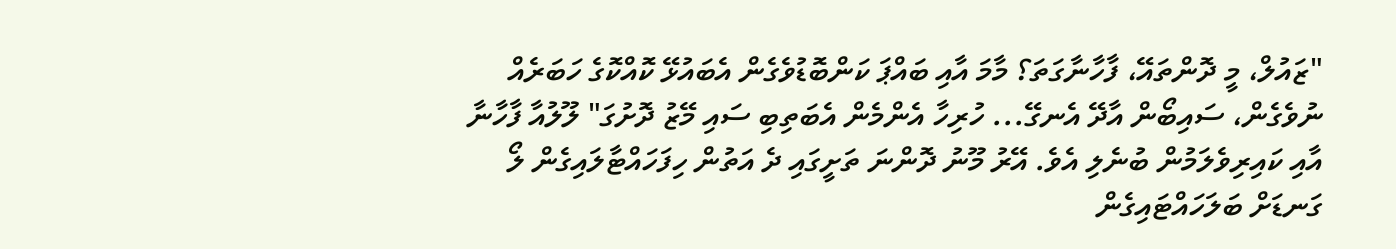"ޒައުލް، މީ ދޮންތައޭ، ފާހާނާގަތަ؟ މާމަ އާއި ބައްޕަ ކަންބޮޑުވެގެން އެބައުޅޭ ކޮއްކޮގެ ހަބަރެއް ނުވެގެން، ސައިބޯން އާދޭ އެނގޭ... ހުރިހާ އެންމެން އެބަތިބި ސައި މޭޒު ދޮށުގަ" ލޫލުއާ ފާހާނާ އާއި ކައިރިވެލަމުން ބުނެލި އެވެ. އޭރު މޫނު ދޮންނަ ތަށީގައި ދެ އަތުން ހިފަހައްޓާލައިގެން ލޯ ގަނޑަށް ބަލަހައްޓައިގެން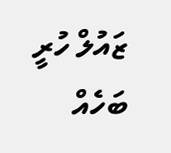ޒައުލް ހުރީ ބަހެއް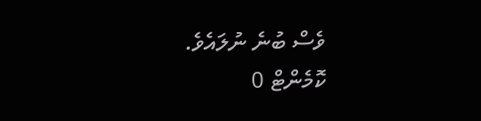ވެސް ބުނެ ނުލައެވެ.
ކޮމެންޓް 0